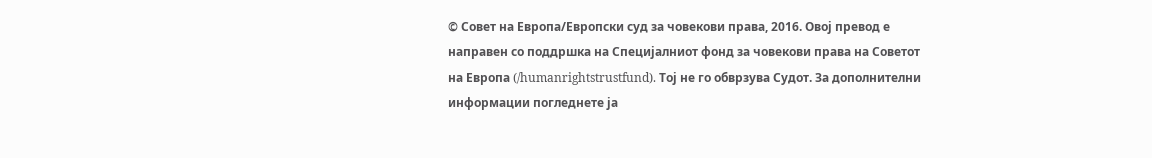© Совет на Европа/Европски суд за човекови права, 2016. Овој превод е направен со поддршка на Специјалниот фонд за човекови права на Советот на Европа (/humanrightstrustfund). Тој не го обврзува Судот. За дополнителни информации погледнете ја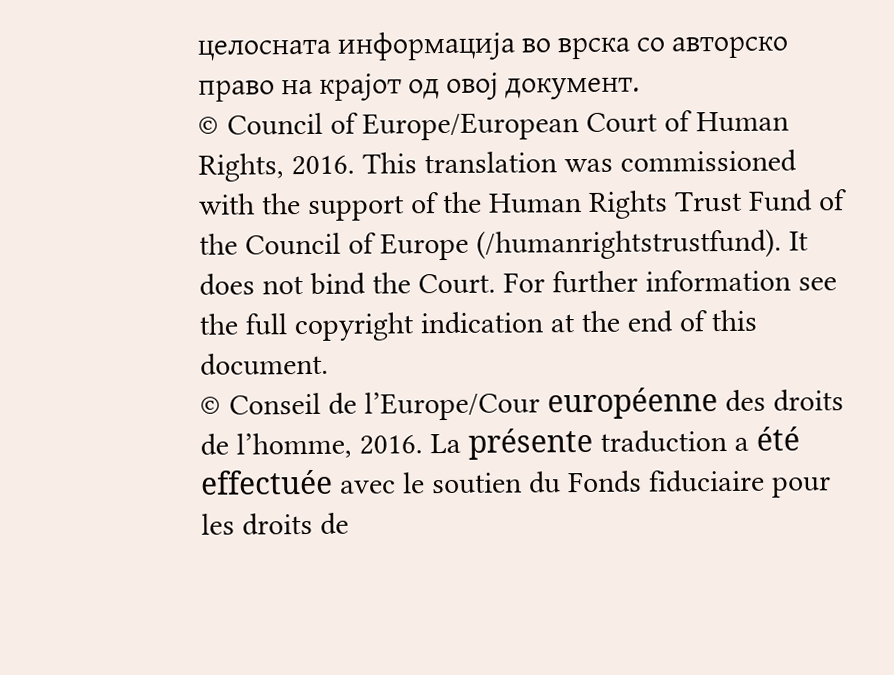целосната информација во врска со авторско право на крајот од овој документ.
© Council of Europe/European Court of Human Rights, 2016. This translation was commissioned with the support of the Human Rights Trust Fund of the Council of Europe (/humanrightstrustfund). It does not bind the Court. For further information see the full copyright indication at the end of this document.
© Conseil de l’Europe/Cour européenne des droits de l’homme, 2016. La présente traduction a été effectuée avec le soutien du Fonds fiduciaire pour les droits de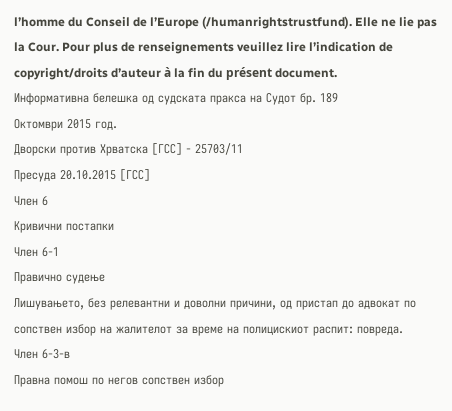l’homme du Conseil de l’Europe (/humanrightstrustfund). Elle ne lie pas la Cour. Pour plus de renseignements veuillez lire l’indication de copyright/droits d’auteur à la fin du présent document.
Информативна белешка од судската пракса на Судот бр. 189
Октомври 2015 год.
Дворски против Хрватска [ГСС] - 25703/11
Пресуда 20.10.2015 [ГСС]
Член 6
Кривични постапки
Член 6-1
Правично судење
Лишувањето, без релевантни и доволни причини, од пристап до адвокат по сопствен избор на жалителот за време на полицискиот распит: повреда.
Член 6-3-в
Правна помош по негов сопствен избор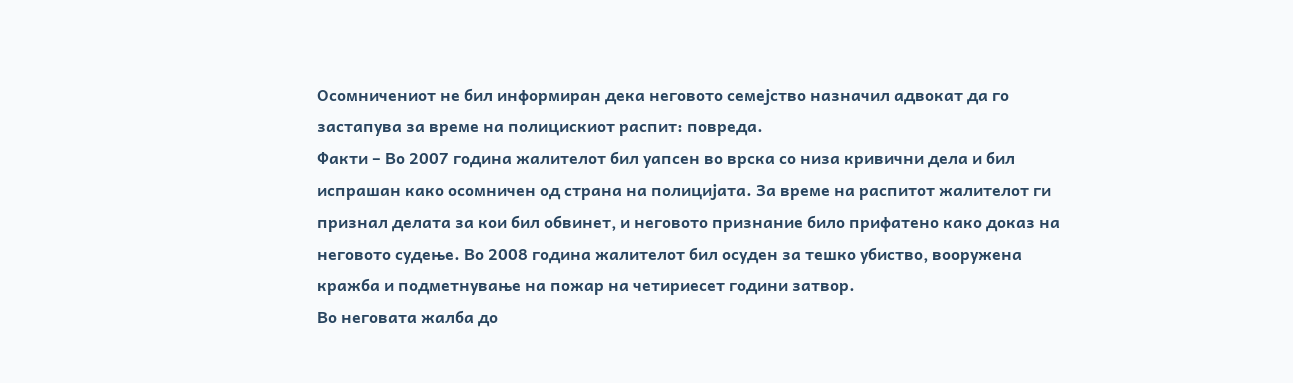Осомничениот не бил информиран дека неговото семејство назначил адвокат да го застапува за време на полицискиот распит: повреда.
Факти – Во 2007 година жалителот бил уапсен во врска со низа кривични дела и бил испрашан како осомничен од страна на полицијата. За време на распитот жалителот ги признал делата за кои бил обвинет, и неговото признание било прифатено како доказ на неговото судење. Во 2008 година жалителот бил осуден за тешко убиство, вооружена кражба и подметнување на пожар на четириесет години затвор.
Во неговата жалба до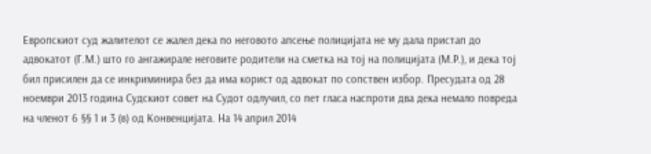Европскиот суд жалителот се жалел дека по неговото апсење полицијата не му дала пристап до адвокатот (Г.М.) што го ангажирале неговите родители на сметка на тој на полицијата (М.Р.), и дека тој бил присилен да се инкриминира без да има корист од адвокат по сопствен избор. Пресудата од 28 ноември 2013 година Судскиот совет на Судот одлучил, со пет гласа наспроти два дека немало повреда на членот 6 §§ 1 и 3 (в) од Конвенцијата. На 14 април 2014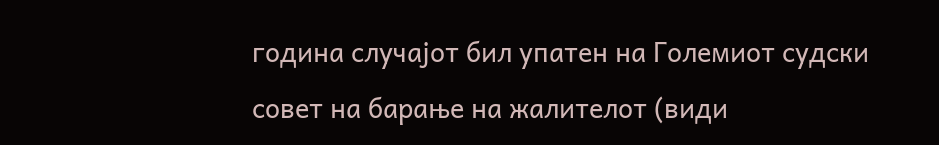година случајот бил упатен на Големиот судски совет на барање на жалителот (види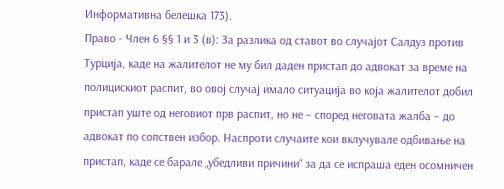Информативна белешка 173).
Право - Член 6 §§ 1 и 3 (в): За разлика од ставот во случајот Салдуз против Турција, каде на жалителот не му бил даден пристап до адвокат за време на полицискиот распит, во овој случај имало ситуација во која жалителот добил пристап уште од неговиот прв распит, но не – според неговата жалба – до адвокат по сопствен избор. Наспроти случаите кои вклучувале одбивање на пристап, каде се барале „убедливи причини“ за да се испраша еден осомничен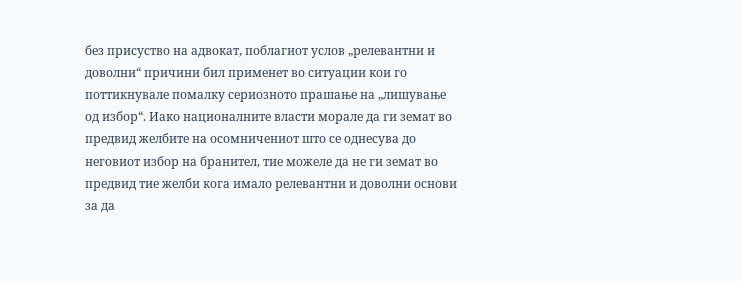без присуство на адвокат, поблагиот услов „релевантни и доволни“ причини бил применет во ситуации кои го поттикнувале помалку сериозното прашање на „лишување од избор“. Иако националните власти морале да ги земат во предвид желбите на осомничениот што се однесува до неговиот избор на бранител, тие можеле да не ги земат во предвид тие желби кога имало релевантни и доволни основи за да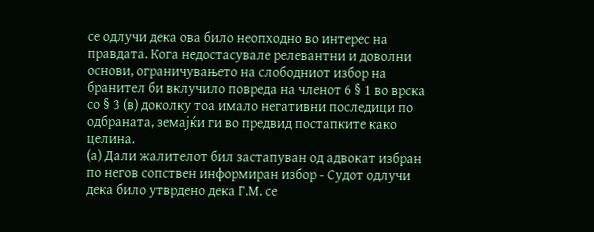се одлучи дека ова било неопходно во интерес на правдата. Кога недостасувале релевантни и доволни основи, ограничувањето на слободниот избор на бранител би вклучило повреда на членот 6 § 1 во врска со § 3 (в) доколку тоа имало негативни последици по одбраната, земајќи ги во предвид постапките како целина.
(а) Дали жалителот бил застапуван од адвокат избран по негов сопствен информиран избор - Судот одлучи дека било утврдено дека Г.М. се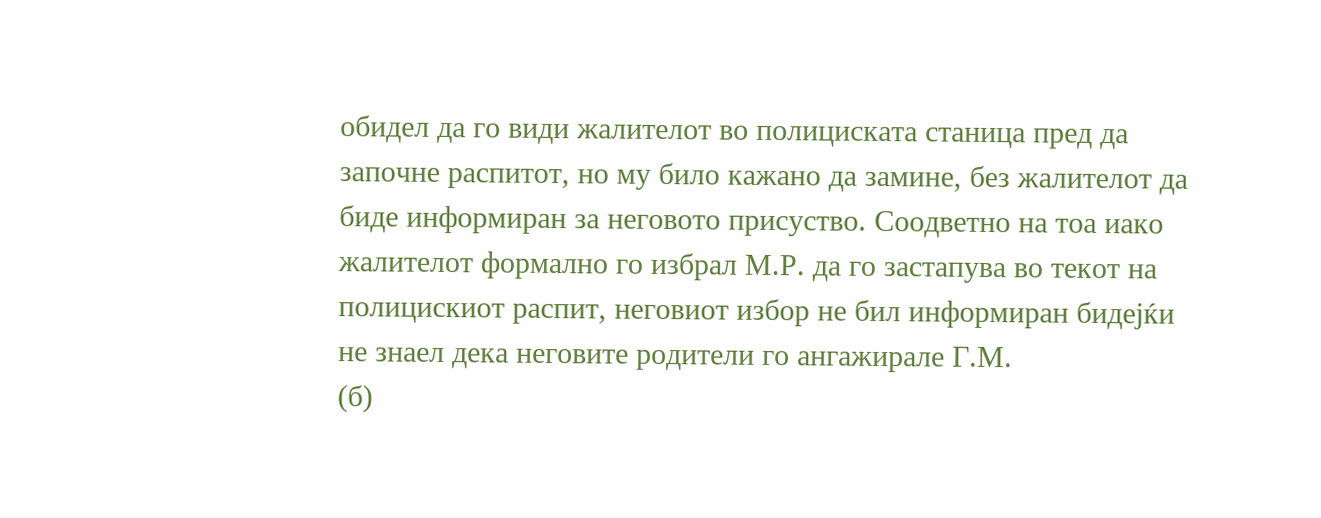обидел да го види жалителот во полициската станица пред да започне распитот, но му било кажано да замине, без жалителот да биде информиран за неговото присуство. Соодветно на тоа иако жалителот формално го избрал М.Р. да го застапува во текот на полицискиот распит, неговиот избор не бил информиран бидејќи не знаел дека неговите родители го ангажирале Г.М.
(б)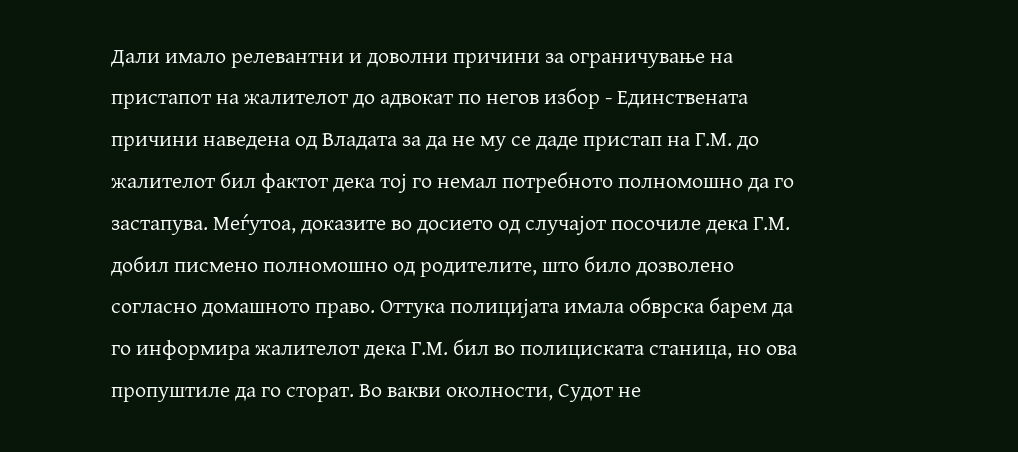Дали имало релевантни и доволни причини за ограничување на пристапот на жалителот до адвокат по негов избор - Единствената причини наведена од Владата за да не му се даде пристап на Г.М. до жалителот бил фактот дека тој го немал потребното полномошно да го застапува. Меѓутоа, доказите во досието од случајот посочиле дека Г.М. добил писмено полномошно од родителите, што било дозволено согласно домашното право. Оттука полицијата имала обврска барем да го информира жалителот дека Г.М. бил во полициската станица, но ова пропуштиле да го сторат. Во вакви околности, Судот не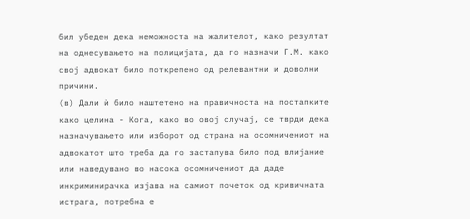бил убеден дека неможноста на жалителот, како резултат на однесувањето на полицијата, да го назначи Г.М. како свој адвокат било поткрепено од релевантни и доволни причини.
(в) Дали ѝ било наштетено на правичноста на постапките како целина - Кога, како во овој случај, се тврди дека назначувањето или изборот од страна на осомничениот на адвокатот што треба да го застапува било под влијание или наведувано во насока осомничениот да даде инкриминирачка изјава на самиот почеток од кривичната истрага, потребна е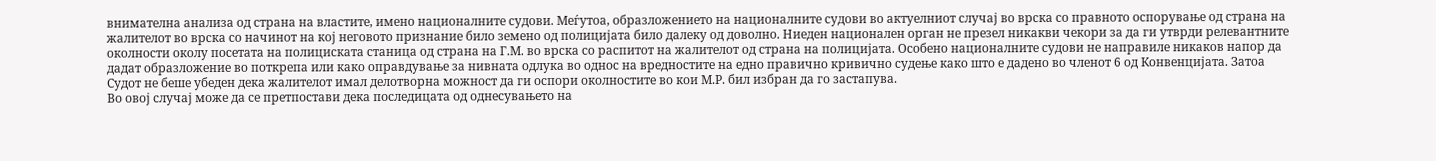внимателна анализа од страна на властите, имено националните судови. Меѓутоа, образложението на националните судови во актуелниот случај во врска со правното оспорување од страна на жалителот во врска со начинот на кој неговото признание било земено од полицијата било далеку од доволно. Ниеден национален орган не презел никакви чекори за да ги утврди релевантните околности околу посетата на полициската станица од страна на Г.М. во врска со распитот на жалителот од страна на полицијата. Особено националните судови не направиле никаков напор да дадат образложение во поткрепа или како оправдување за нивната одлука во однос на вредностите на едно правично кривично судење како што е дадено во членот 6 од Конвенцијата. Затоа Судот не беше убеден дека жалителот имал делотворна можност да ги оспори околностите во кои М.Р. бил избран да го застапува.
Во овој случај може да се претпостави дека последицата од однесувањето на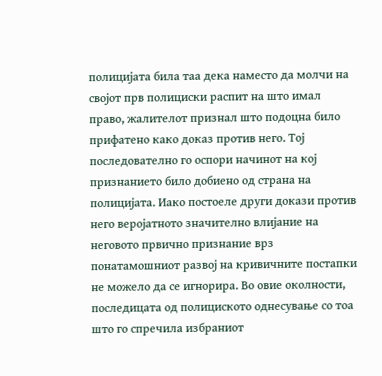полицијата била таа дека наместо да молчи на својот прв полициски распит на што имал право, жалителот признал што подоцна било прифатено како доказ против него. Тој последователно го оспори начинот на кој признанието било добиено од страна на полицијата. Иако постоеле други докази против него веројатното значително влијание на неговото првично признание врз понатамошниот развој на кривичните постапки не можело да се игнорира. Во овие околности, последицата од полициското однесување со тоа што го спречила избраниот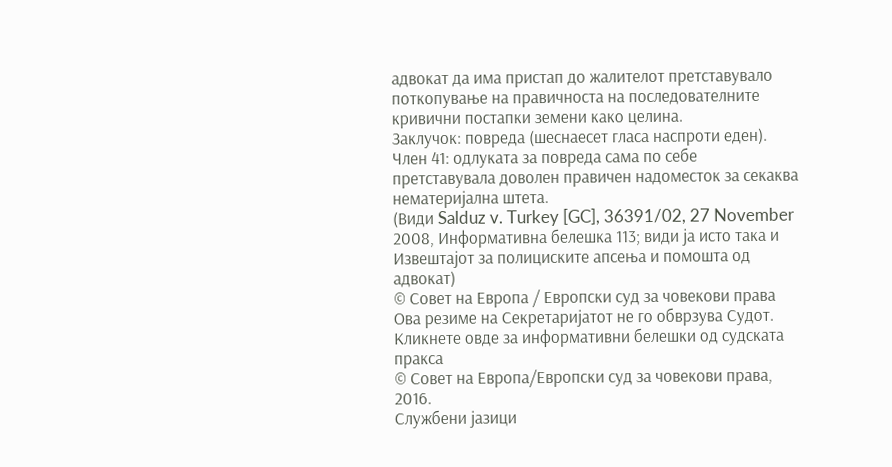адвокат да има пристап до жалителот претставувало поткопување на правичноста на последователните кривични постапки земени како целина.
Заклучок: повреда (шеснаесет гласа наспроти еден).
Член 41: одлуката за повреда сама по себе претставувала доволен правичен надоместок за секаква нематеријална штета.
(Види Salduz v. Turkey [GC], 36391/02, 27 November 2008, Информативна белешка 113; види ја исто така и Извештајот за полициските апсења и помошта од адвокат)
© Совет на Европа / Европски суд за човекови права
Ова резиме на Секретаријатот не го обврзува Судот.
Кликнете овде за информативни белешки од судската пракса
© Совет на Европа/Европски суд за човекови права, 2016.
Службени јазици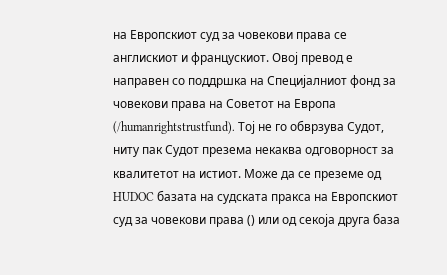на Европскиот суд за човекови права се англискиот и францускиот. Овој превод е направен со поддршка на Специјалниот фонд за човекови права на Советот на Европа (/humanrightstrustfund). Тој не го обврзува Судот, ниту пак Судот презема некаква одговорност за квалитетот на истиот. Може да се преземе од HUDOC базата на судската пракса на Европскиот суд за човекови права () или од секоја друга база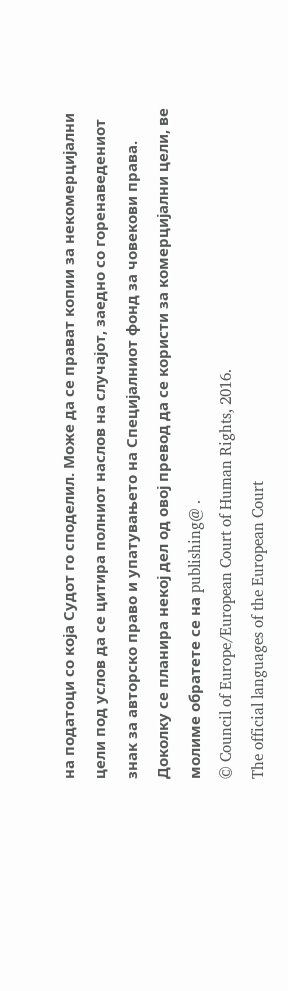на податоци со која Судот го споделил. Може да се прават копии за некомерцијални цели под услов да се цитира полниот наслов на случајот, заедно со горенаведениот знак за авторско право и упатувањето на Специјалниот фонд за човекови права. Доколку се планира некој дел од овој превод да се користи за комерцијални цели, ве молиме обратете се на publishing@ .
© Council of Europe/European Court of Human Rights, 2016.
The official languages of the European Court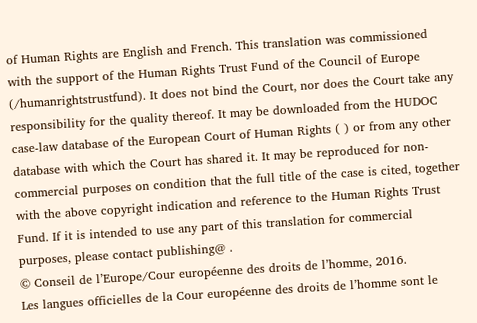of Human Rights are English and French. This translation was commissioned with the support of the Human Rights Trust Fund of the Council of Europe (/humanrightstrustfund). It does not bind the Court, nor does the Court take any responsibility for the quality thereof. It may be downloaded from the HUDOC case-law database of the European Court of Human Rights ( ) or from any other database with which the Court has shared it. It may be reproduced for non-commercial purposes on condition that the full title of the case is cited, together with the above copyright indication and reference to the Human Rights Trust Fund. If it is intended to use any part of this translation for commercial purposes, please contact publishing@ .
© Conseil de l’Europe/Cour européenne des droits de l’homme, 2016.
Les langues officielles de la Cour européenne des droits de l’homme sont le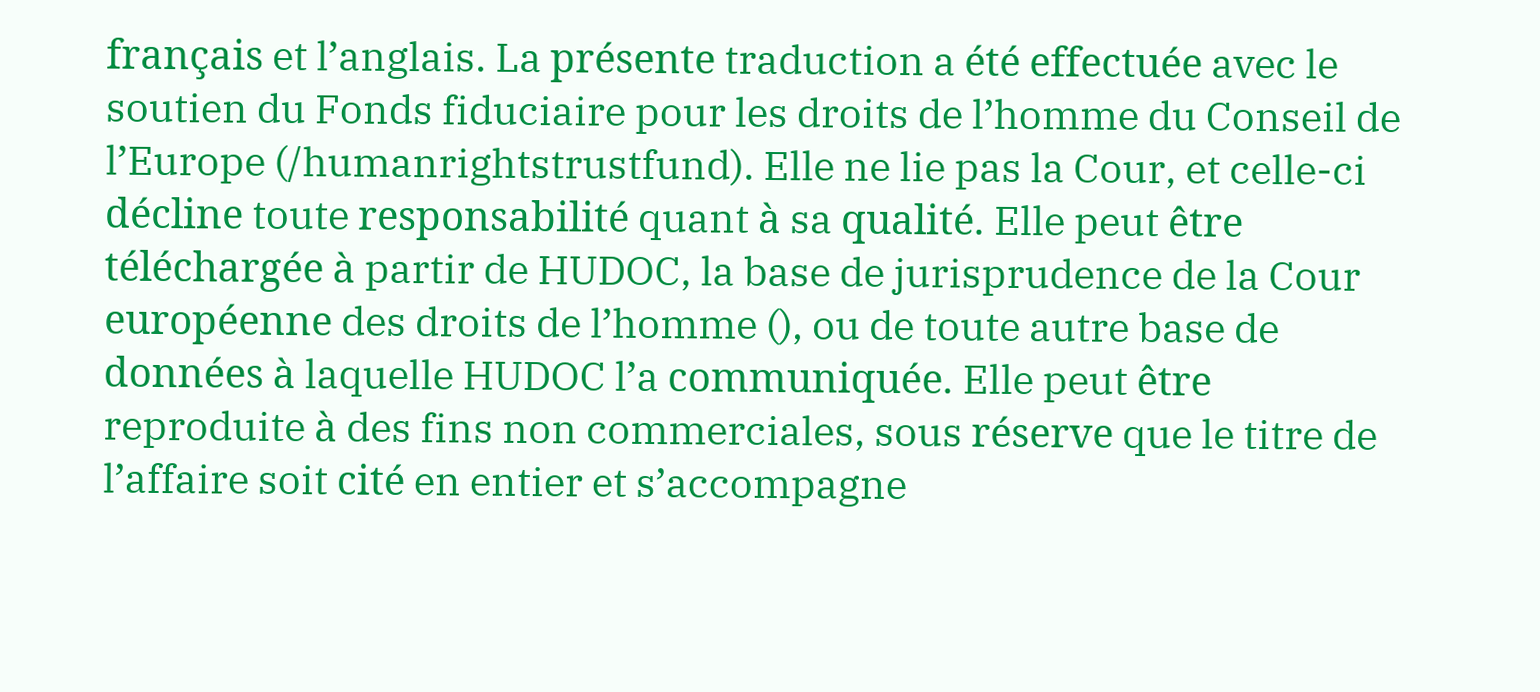français et l’anglais. La présente traduction a été effectuée avec le soutien du Fonds fiduciaire pour les droits de l’homme du Conseil de l’Europe (/humanrightstrustfund). Elle ne lie pas la Cour, et celle-ci décline toute responsabilité quant à sa qualité. Elle peut être téléchargée à partir de HUDOC, la base de jurisprudence de la Cour européenne des droits de l’homme (), ou de toute autre base de données à laquelle HUDOC l’a communiquée. Elle peut être reproduite à des fins non commerciales, sous réserve que le titre de l’affaire soit cité en entier et s’accompagne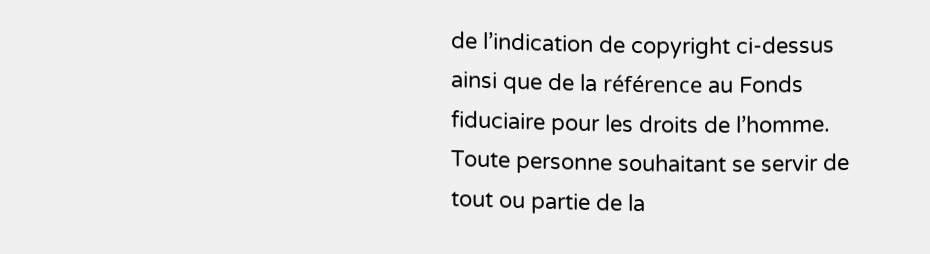de l’indication de copyright ci-dessus ainsi que de la référence au Fonds fiduciaire pour les droits de l’homme. Toute personne souhaitant se servir de tout ou partie de la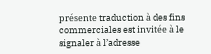présente traduction à des fins commerciales est invitée à le signaler à l’adresse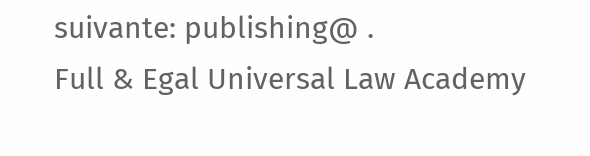suivante: publishing@ .
Full & Egal Universal Law Academy